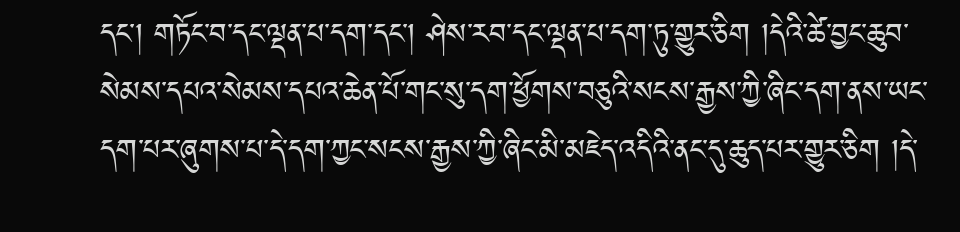དང་། གཏོང་བ་དང་ལྡན་པ་དག་དང་། ཤེས་རབ་དང་ལྡན་པ་དག་ཏུ་གྱུར་ཅིག །དེའི་ཚེ་བྱང་ཆུབ་སེམས་དཔའ་སེམས་དཔའ་ཆེན་པོ་གང་སུ་དག་ཕྱོགས་བཅུའི་སངས་རྒྱས་ཀྱི་ཞིང་དག་ནས་ཡང་དག་པར་ཞུགས་པ་དེ་དག་ཀྱང་སངས་རྒྱས་ཀྱི་ཞིང་མི་མཇེད་འདིའི་ནང་དུ་ཆུད་པར་གྱུར་ཅིག །དེ་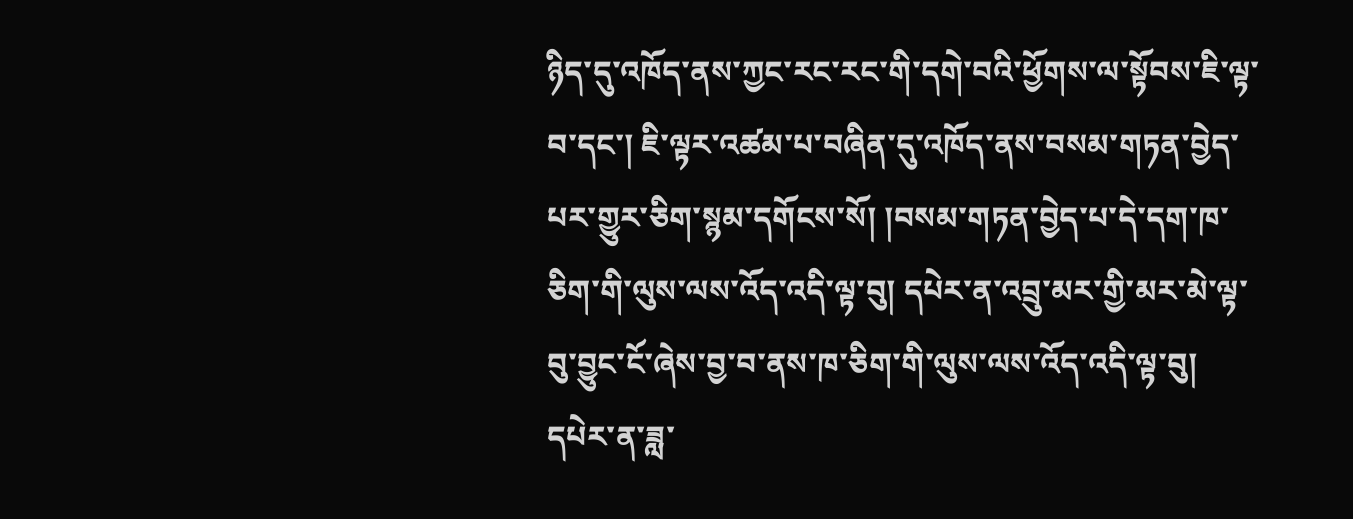ཉིད་དུ་འཁོད་ནས་ཀྱང་རང་རང་གི་དགེ་བའི་ཕྱོགས་ལ་སྟོབས་ཇི་ལྟ་བ་དང་། ཇི་ལྟར་འཚམ་པ་བཞིན་དུ་འཁོད་ནས་བསམ་གཏན་བྱེད་པར་གྱུར་ཅིག་སྙམ་དགོངས་སོ། །བསམ་གཏན་བྱེད་པ་དེ་དག་ཁ་ཅིག་གི་ལུས་ལས་འོད་འདི་ལྟ་བུ། དཔེར་ན་འབྲུ་མར་གྱི་མར་མེ་ལྟ་བུ་བྱུང་ངོ་ཞེས་བྱ་བ་ནས་ཁ་ཅིག་གི་ལུས་ལས་འོད་འདི་ལྟ་བུ། དཔེར་ན་ཟླ་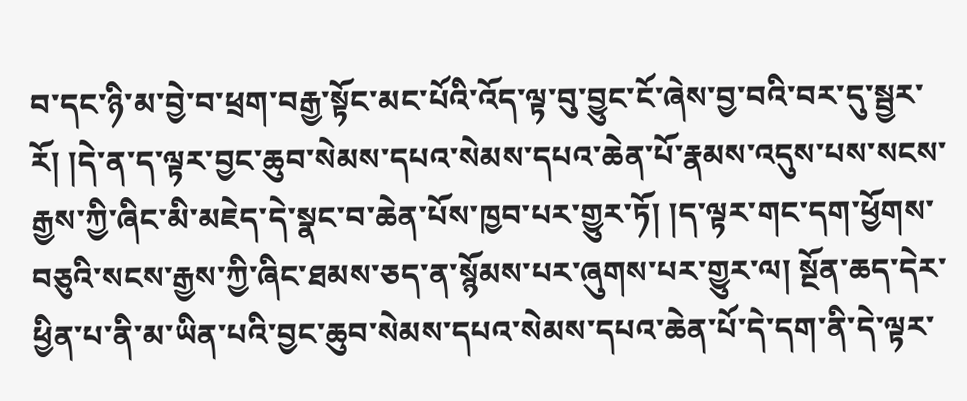བ་དང་ཉི་མ་བྱེ་བ་ཕྲག་བརྒྱ་སྟོང་མང་པོའི་འོད་ལྟ་བུ་བྱུང་ངོ་ཞེས་བྱ་བའི་བར་དུ་སྦྱར་རོ། །དེ་ན་ད་ལྟར་བྱང་ཆུབ་སེམས་དཔའ་སེམས་དཔའ་ཆེན་པོ་རྣམས་འདུས་པས་སངས་རྒྱས་ཀྱི་ཞིང་མི་མཇེད་དེ་སྣང་བ་ཆེན་པོས་ཁྱབ་པར་གྱུར་ཏོ། །ད་ལྟར་གང་དག་ཕྱོགས་བཅུའི་སངས་རྒྱས་ཀྱི་ཞིང་ཐམས་ཅད་ན་སྙོམས་པར་ཞུགས་པར་གྱུར་ལ། སྔོན་ཆད་དེར་ཕྱིན་པ་ནི་མ་ཡིན་པའི་བྱང་ཆུབ་སེམས་དཔའ་སེམས་དཔའ་ཆེན་པོ་དེ་དག་ནི་དེ་ལྟར་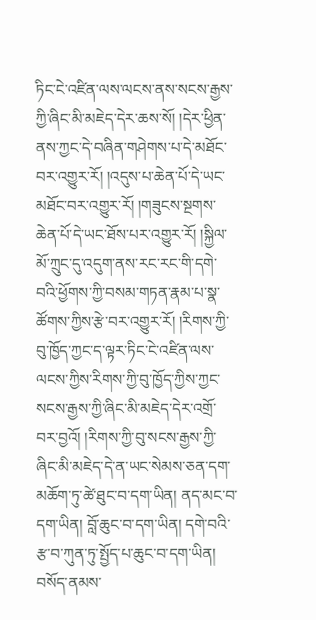ཏིང་ངེ་འཛིན་ལས་ལངས་ནས་སངས་རྒྱས་ཀྱི་ཞིང་མི་མཇེད་དེར་ཆས་སོ། །དེར་ཕྱིན་ནས་ཀྱང་དེ་བཞིན་གཤེགས་པ་དེ་མཐོང་བར་འགྱུར་རོ། །འདུས་པ་ཆེན་པོ་དེ་ཡང་མཐོང་བར་འགྱུར་རོ། །གཟུངས་སྔགས་ཆེན་པོ་དེ་ཡང་ཐོས་པར་འགྱུར་རོ། །སྐྱིལ་མོ་ཀྲུང་དུ་འདུག་ནས་རང་རང་གི་དགེ་བའི་ཕྱོགས་ཀྱི་བསམ་གཏན་རྣམ་པ་སྣ་ཚོགས་ཀྱིས་རྩེ་བར་འགྱུར་རོ། །རིགས་ཀྱི་བུ་ཁྱོད་ཀྱང་ད་ལྟར་ཏིང་ངེ་འཛིན་ལས་ལངས་ཀྱིས་རིགས་ཀྱི་བུ་ཁྱོད་ཀྱིས་ཀྱང་སངས་རྒྱས་ཀྱི་ཞིང་མི་མཇེད་དེར་འགྲོ་བར་བྱའོ། །རིགས་ཀྱི་བུ་སངས་རྒྱས་ཀྱི་ཞིང་མི་མཇེད་དེ་ན་ཡང་སེམས་ཅན་དག་མཆོག་ཏུ་ཚེ་ཐུང་བ་དག་ཡིན། ནད་མང་བ་དག་ཡིན། བློ་ཆུང་བ་དག་ཡིན། དགེ་བའི་རྩ་བ་ཀུན་ཏུ་སྤྱོད་པ་ཆུང་བ་དག་ཡིན། བསོད་ནམས་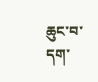ཆུང་བ་དག་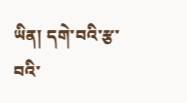ཡིན། དགེ་བའི་རྩ་བའི་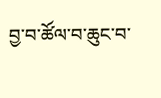བྱ་བ་ཚོལ་བ་ཆུང་བ་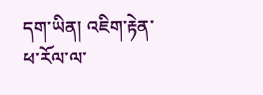དག་ཡིན། འཇིག་རྟེན་ཕ་རོལ་ལ་